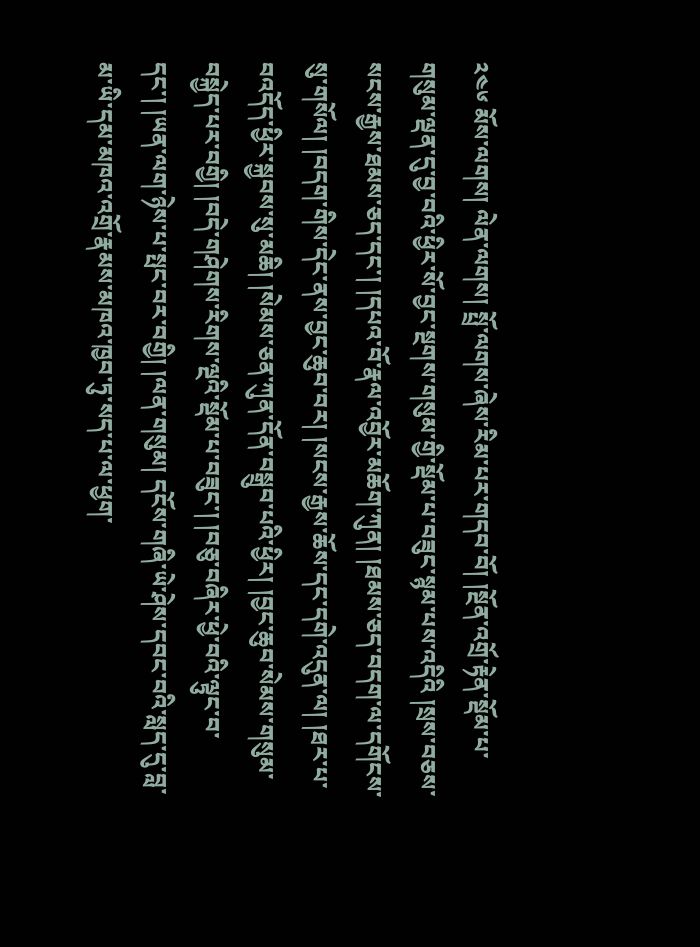༢༤༦ མོས་ལགས། ལེན་ལགས། སྤྲོ་ལགས་ཞེས་རིམ་པར་གདབ་བོ། །སྔོན་འགྲོ་རྟེན་སྡོམ་པ་གསུམ་ལྡན་དུ་བྱ་བའི་ཕྱིར་སོ་བྱང་སྔགས་གསུམ་གྱི་སྡོམ་པ་བཟུང་སྙམ་པས་འདིའི །སྲས་བཅས་སངས་རྒྱས་ཐམས་ཅད་དང་། །དཔའ་བོ་རྣལ་འབྱོར་མཆོག་ཀུན། །ཐམས་ཅད་བདག་ལ་དགོངས་སུ་གསོལ། །བདག་གིས་དེང་ནས་བྱང་ཆུབ་བར། །སངས་རྒྱས་ཆོས་དང་དགེ་འདུན་ལ། །ཐར་པ་བའདོད་ཕྱིར་སྐྱབས་སུ་མཆི། །སེམས་ཅན་ཀུན་དོན་བསྒྲུབ་པའི་ཕྱིར། །བྱང་ཆུབ་སེམས་གསུམ་བསྐྱེད་པར་བགྱི། །བདེ་གཤེགས་རིགས་ལྔའི་སྡོམ་པ་བཟུང་། །བཅུ་བཞིར་ཕྱེ་བའི་ལྟུང་བ་དང་། །ཡན་ལག་ཉེས་པ་སྤང་བར་བགྱི། །ལན་གསུམ། དངོས་གཞི་ཡེ་ཤེས་དབང་བའི་སླད་དུ་བླ་མ་ཡི་དམ་མཁའ་འགྲོ་རྣམས་མཁའ་ཁྱབ་ཏུ་སད་པ་ལ་ཕྱག་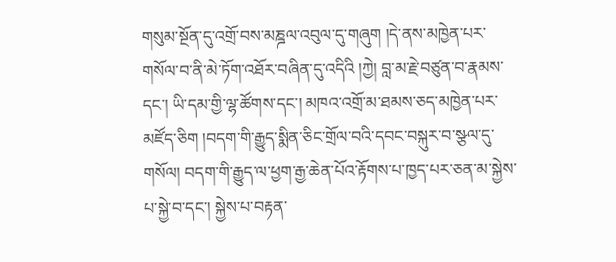གསུམ་སྔོན་དུ་འགྲོ་བས་མཎྜལ་འབུལ་དུ་གཞུག །དེ་ནས་མཁྱེན་པར་གསོལ་བ་ནི་མེ་ཏོག་འཐོར་བཞིན་དུ་འདིའི །ཀྱེ། བླ་མ་རྗེ་བཙུན་བ་རྣམས་དང་། ཡི་དམ་གྱི་ལྷ་ཚོགས་དང་། མཁའ་འགྲོ་མ་ཐམས་ཅད་མཁྱེན་པར་མཛོད་ཅིག །བདག་གི་རྒྱུད་སྨིན་ཅིང་གྲོལ་བའི་དབང་བསྐུར་བ་སྩལ་དུ་གསོལ། བདག་གི་རྒྱུད་ལ་ཕྱག་རྒྱ་ཆེན་པོའ་རྟོགས་པ་ཁྱད་པར་ཅན་མ་སྐྱེས་པ་སྐྱེ་བ་དང་། སྐྱེས་པ་བརྟན་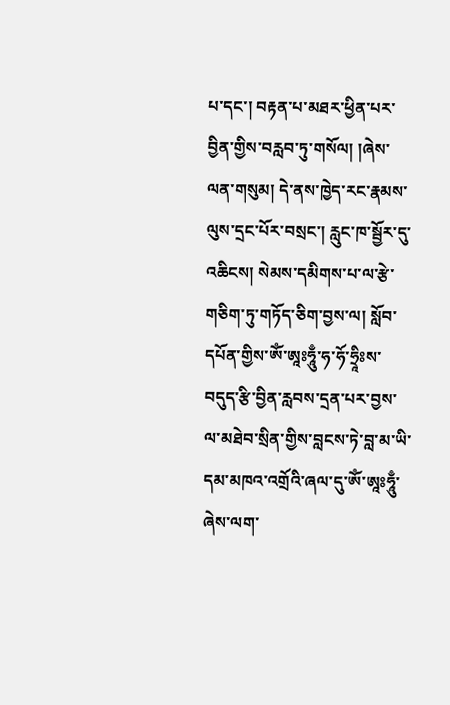པ་དང་། བརྟན་པ་མཐར་ཕྱིན་པར་བྱིན་གྱིས་བརླབ་ཏུ་གསོལ། །ཞེས་ལན་གསུམ། དེ་ནས་ཁྱེད་རང་རྣམས་ལུས་དྲང་པོར་བསྲང་། རླུང་ཁ་སྦྱོར་དུ་འཆིངས། སེམས་དམིགས་པ་ལ་རྩེ་གཅིག་ཏུ་གཏོད་ཅིག་བྱས་ལ། སློབ་དཔོན་གྱིས་ༀ་ཨཱཿཧཱུྃ་ཧ་ཧོ་ཧྲཱིཿས་བདུད་རྩི་བྱིན་རླབས་དྲན་པར་བྱས་ལ་མཐེབ་སྲིན་གྱིས་བླངས་ཏེ་བླ་མ་ཡི་དམ་མཁའ་འགྲོའི་ཞལ་དུ་ༀ་ཨཱཿཧཱུྃ་ཞེས་ལག་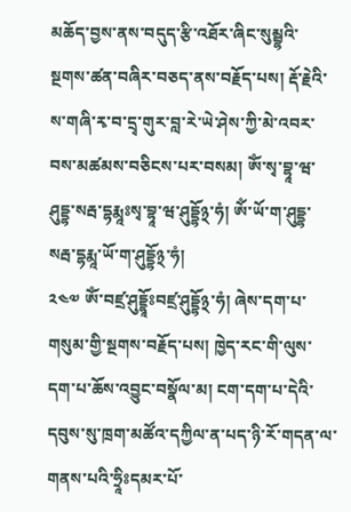མཆོད་བྱས་ནས་བདུད་རྩི་འཐོར་ཞིང་སུམྦྷའི་སྔགས་ཚན་བཞིར་བཅད་ནས་བརྗོད་པས། རྡོ་རྗེའི་ས་གཞི་རྭ་བ་དྲྭ་གུར་བླ་རེ་ཡེ་ཤེས་ཀྱི་མེ་འབར་བས་མཚམས་བཅིངས་པར་བསམ། ༀ་སྭ་བྷཱ་ཝ་ཤུདྡྷ་སརྦ་དྷརྨཱཿསྭ་བྷཱ་ཝ་ཤུདྡྷོ྅་ཧཾ། ༀ་ཡོ་ག་ཤུདྡྷ་སརྦ་དྷརྨཱ་ཡོ་ག་ཤུདྡྷོ྅་ཧཾ།
༢༤༧ ༀ་བཛྲ་ཤུདྡྷཱོཿབཛྲ་ཤུདྡྷོ྅་ཧཾ། ཞེས་དག་པ་གསུམ་གྱི་སྔགས་བརྗོད་པས། ཁྱེད་རང་གི་ལུས་དག་པ་ཆོས་འབྱུང་བསྣོལ་མ། ངག་དག་པ་དེའི་དབུས་སུ་ཁྲག་མཚོའ་དཀྱིལ་ན་པད་ཉི་རོ་གདན་ལ་གནས་པའི་ཧྲཱིཿདམར་པོ་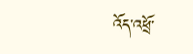འོད་འཕྲོ་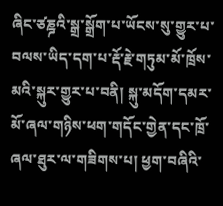ཞིང་ཙཎྜའི་སྒྲ་སྒྲོག་པ་ཡོངས་སུ་གྱུར་པ་བལས་ཡིད་དག་པ་རྡོ་རྗེ་གཏུམ་མོ་ཁྲོས་མའི་སྐུར་གྱུར་པ་བནི། སྐུ་མདོག་དམར་མོ་ཞལ་གཉིས་ཕག་གདོང་གྱེན་དང་ཁྲོ་ཞལ་ཐུར་ལ་གཟིགས་པ། ཕྱག་བཞིའི་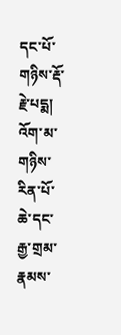དང་པོ་གཉིས་རྡོ་རྗེ་པདྨ། འོག་མ་གཉིས་རིན་པོ་ཆེ་དང་རྒྱ་གྲམ་རྣམས་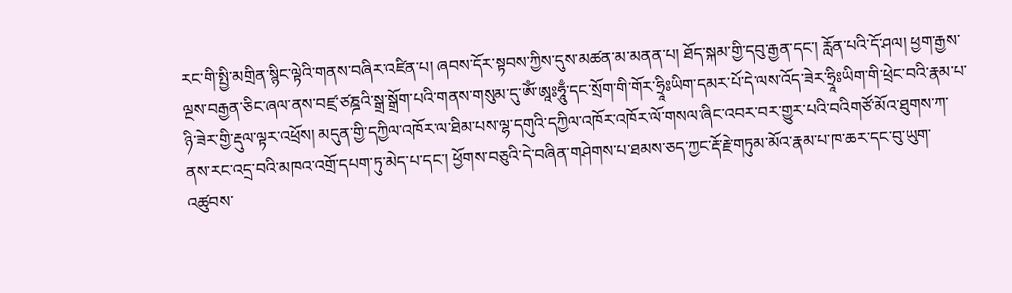རང་གི་སྤྱི་མགྲིན་སྙིང་ལྟེའི་གནས་བཞིར་འཛིན་པ། ཞབས་དོར་སྟབས་ཀྱིས་དུས་མཚན་མ་མནན་པ། ཐོད་སྐམ་གྱི་དབུ་རྒྱན་དང་། རློན་པའི་དོ་ཤལ། ཕྱག་རྒྱས་ལྔས་བརྒྱན་ཅིང་ཞལ་ནས་བཛྲ་ཙཎྜའི་སྒྲ་སྒྲོག་པའི་གནས་གསུམ་དུ་ༀ་ཨཱཿཧཱུྃ་དང་སྲོག་གི་གོར་ཧྲཱིཿཡིག་དམར་པོ་དེ་ལས་འོད་ཟེར་ཧྲཱིཿཡིག་གི་ཕྲེང་བའི་རྣམ་པ་ཉི་ཟེར་གྱི་རྡུལ་ལྟར་འཕྲོས། མདུན་གྱི་དཀྱིལ་འཁོར་ལ་ཐིམ་པས་ལྷ་དགུའི་དཀྱིལ་འཁོར་འཁོར་ལོ་གསལ་ཞིང་འབར་བར་གྱུར་པའི་བའིགཙོ་མོའ་ཐུགས་ཀ་ནས་རང་འདྲ་བའི་མཁའ་འགྲོ་དཔག་ཏུ་མེད་པ་དང་། ཕྱོགས་བཅུའི་དེ་བཞིན་གཤེགས་པ་ཐམས་ཅད་ཀྱང་རྡོ་རྗེ་གཏུམ་མོའ་རྣམ་པ་ཁ་ཆར་དང་བུ་ཡུག་འཚུབས་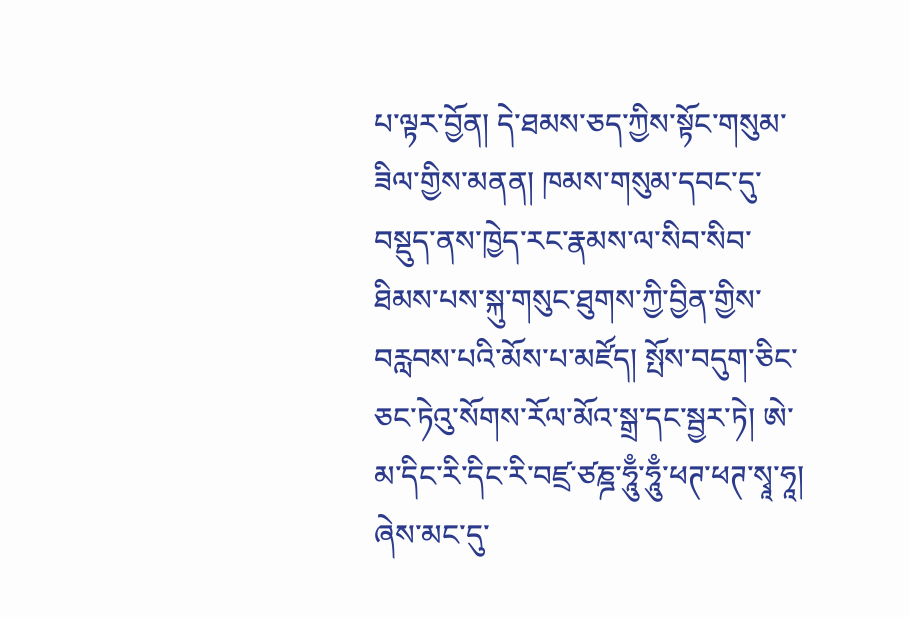པ་ལྟར་བྱོན། དེ་ཐམས་ཅད་ཀྱིས་སྟོང་གསུམ་ཟིལ་གྱིས་མནན། ཁམས་གསུམ་དབང་དུ་བསྡུད་ནས་ཁྱེད་རང་རྣམས་ལ་སིབ་སིབ་ཐིམས་པས་སྐུ་གསུང་ཐུགས་ཀྱི་བྱིན་གྱིས་བརླབས་པའི་མོས་པ་མཛོད། སྤོས་བདུག་ཅིང་ཅང་ཏེའུ་སོགས་རོལ་མོའ་སྒྲ་དང་སྦྱར་ཏེ། ཨེ་མ་དིང་རི་དིང་རི་བཛྲ་ཙཎྜ་ཧཱུྃ་ཧཱུྃ་ཕཊ་ཕཊ་སྭཱ་ཧཱ། ཞེས་མང་དུ་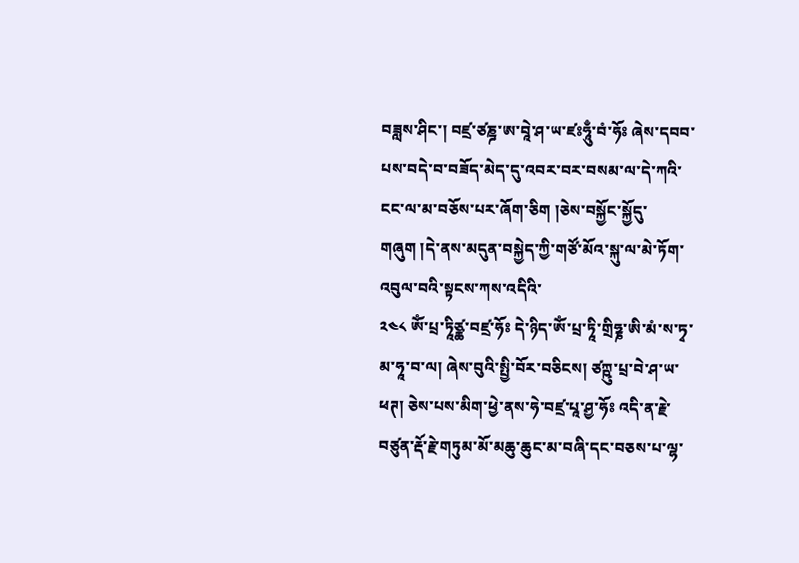བཟླས་ཤིང་། བཛྲ་ཙཎྜ་ཨ་བཱེ་ཤ་ཡ་ཛཿཧཱུྃ་བཾ་ཧོཿ ཞེས་དབབ་པས་བདེ་བ་བཟོད་མེད་དུ་འབར་བར་བསམ་ལ་དེ་ཀའི་ངང་ལ་མ་བཅོས་པར་ཞོག་ཅིག །ཅེས་བསྐྱོང་སྐྱོདུ་གཞུག །དེ་ནས་མདུན་བསྐྱེད་ཀྱི་གཙོ་མོའ་སྐུ་ལ་མེ་ཏོག་འབུལ་བའི་སྟངས་ཀས་འདིའི་
༢༤༨ ༀ་པྲ་ཏཱིཙྪ་བཛྲ་ཧོཿ དེ་ཉིད་ༀ་པྲ་ཏཱི་གྲིཧྞ་ཨི་མཾ་ས་ཏྭ་མ་ཧཱ་བ་ལ། ཞེས་བུའི་སྤྱི་བོར་བཅིངས། ཙཀྵུ་པྲ་བེ་ཤ་ཡ་ཕཊ། ཅེས་པས་མིག་ཕྱེ་ནས་ཧེ་བཛྲ་པཱ་ཤྱ་ཧོཿ འདི་ན་རྗེ་བཙུན་རྡོ་རྗེ་གཏུམ་མོ་མཆུ་ཆུང་མ་བཞི་དང་བཅས་པ་ལྷ་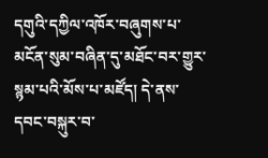དགུའི་དཀྱིལ་འཁོར་བཞུགས་པ་མངོན་སུམ་བཞིན་དུ་མཐོང་བར་གྱུར་སྙམ་པའི་མོས་པ་མཛོད། དེ་ནས་དབང་བསྐུར་བ་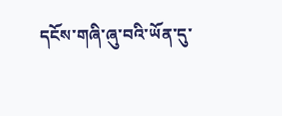དངོས་གཞི་ཞུ་བའི་ཡོན་དུ་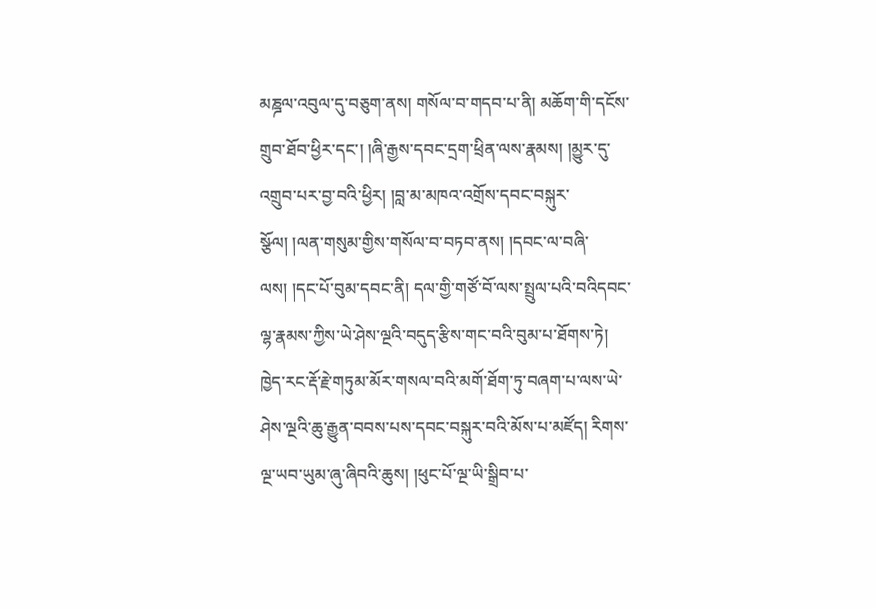མཎྜལ་འབུལ་དུ་བཅུག་ནས། གསོལ་བ་གདབ་པ་ནི། མཆོག་གི་དངོས་གྲུབ་ཐོབ་ཕྱིར་དང་། །ཞི་རྒྱས་དབང་དྲག་ཕྲིན་ལས་རྣམས། །མྱུར་དུ་འགྲུབ་པར་བྱ་བའི་ཕྱིར། །བླ་མ་མཁའ་འགྲོས་དབང་བསྐུར་སྩོལ། །ལན་གསུམ་གྱིས་གསོལ་བ་བཏབ་ནས། །དབང་ལ་བཞི་ལས། །དང་པོ་བུམ་དབང་ནི། དལ་གྱི་གཙོ་བོ་ལས་སྤྲུལ་པའི་བའིདབང་ལྷ་རྣམས་ཀྱིས་ཡེ་ཤེས་ལྔའི་བདུད་རྩིས་གང་བའི་བུམ་པ་ཐོགས་ཏེ། ཁྱེད་རང་རྡོ་རྗེ་གཏུམ་མོར་གསལ་བའི་མགོ་ཐོག་ཏུ་བཞག་པ་ལས་ཡེ་ཤེས་ལྔའི་ཆུ་རྒྱུན་བབས་པས་དབང་བསྐུར་བའི་མོས་པ་མཛོད། རིགས་ལྔ་ཡབ་ཡུམ་ཞུ་ཞིབའི་ཆུས། །ཕུང་པོ་ལྔ་ཡི་སྒྲིབ་པ་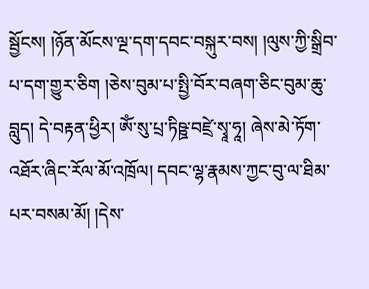སྦྱོངས། །ཉོན་མོངས་ལྔ་དག་དབང་བསྐུར་བས། །ལུས་ཀྱི་སྒྲིབ་པ་དག་གྱུར་ཅིག །ཅེས་བུམ་པ་སྤྱི་བོར་བཞག་ཅིང་བུམ་ཆུ་བླུད། དེ་བརྟན་ཕྱིར། ༀ་སུ་པྲ་ཏིཥྛ་བཛྲེ་སྭཱ་ཧཱ། ཞེས་མེ་ཏོག་འཐོར་ཞིང་རོལ་མོ་འཁྲོལ། དབང་ལྷ་རྣམས་ཀྱང་བུ་ལ་ཐིམ་པར་བསམ་མོ། །དེས་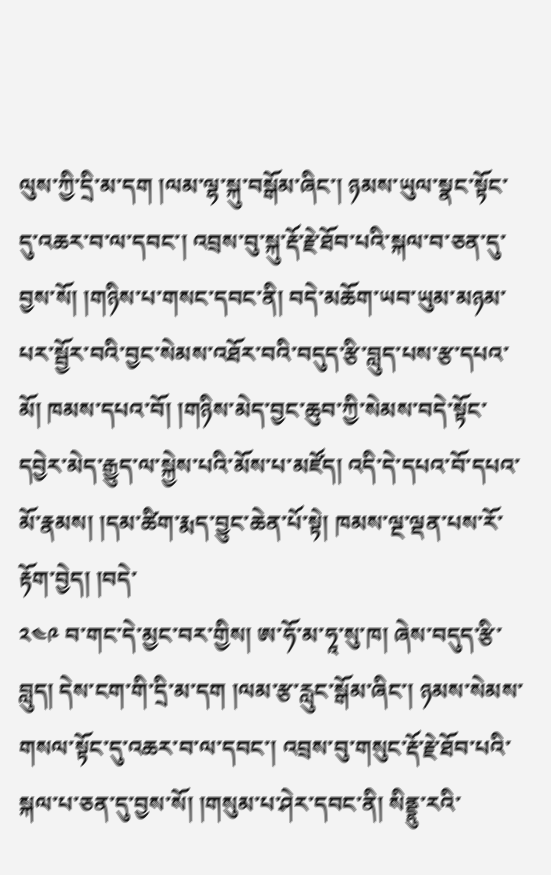ལུས་ཀྱི་དྲི་མ་དག །ལམ་ལྷ་སྐུ་བསྒོམ་ཞིང་། ཉམས་ཡུལ་སྣང་སྟོང་དུ་འཆར་བ་ལ་དབང་། འབྲས་བུ་སྐུ་རྡོ་རྗེ་ཐོབ་པའི་སྐལ་བ་ཅན་དུ་བྱས་སོ། །གཉིས་པ་གསང་དབང་ནི། བདེ་མཆོག་ཡབ་ཡུམ་མཉམ་པར་སྦྱོར་བའི་བྱང་སེམས་འཐོར་བའི་བདུད་རྩི་བླུད་པས་རྩ་དཔའ་མོ། ཁམས་དཔའ་བོ། །གཉིས་མེད་བྱང་ཆུབ་ཀྱི་སེམས་བདེ་སྟོང་དབྱེར་མེད་རྒྱུད་ལ་སྐྱེས་པའི་མོས་པ་མཛོད། འདི་དེ་དཔའ་བོ་དཔའ་མོ་རྣམས། །དམ་ཚིག་རྨད་བྱུང་ཆེན་པོ་སྟེ། ཁམས་ལྔ་ལྡན་པས་རོ་རྟོག་བྱེད། །བདེ་
༢༤༩ བ་གང་དེ་མྱང་བར་གྱིས། ཨ་ཧོ་མ་ཧཱ་སུ་ཁ། ཞེས་བདུད་རྩི་བླུད། དེས་ངག་གི་དྲི་མ་དག །ལམ་རྩ་རླུང་སྒོམ་ཞིང་། ཉམས་སེམས་གསལ་སྟོང་དུ་འཆར་བ་ལ་དབང་། འབྲས་བུ་གསུང་རྡོ་རྗེ་ཐོབ་པའི་སྐལ་པ་ཅན་དུ་བྱས་སོ། །གསུམ་པ་ཤེར་དབང་ནི། སིནྡྷུ་རའི་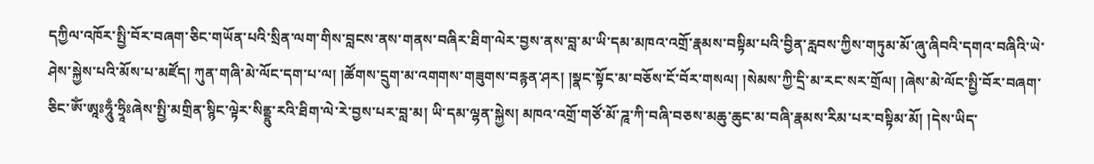དཀྱིལ་འཁོར་སྤྱི་བོར་བཞག་ཅིང་གཡོན་པའི་སྲིན་ལག་གིས་བླངས་ནས་གནས་བཞིར་ཐིག་ལེར་བྱས་ནས་བླ་མ་ཡི་དམ་མཁའ་འགྲོ་རྣམས་བསྟིམ་པའི་བྱིན་རླབས་ཀྱིས་གཏུམ་མོ་ཞུ་ཞིབའི་དགའ་བཞིའི་ཡེ་ཤེས་སྐྱེས་པའི་མོས་པ་མཛོད། ཀུན་གཞི་མེ་ལོང་དག་པ་ལ། །ཚོགས་དྲུག་མ་འགགས་གཟུགས་བརྙན་ཤར། །སྣང་སྟོང་མ་བཅོས་ངོ་བོར་གསལ། །སེམས་ཀྱི་དྲི་མ་རང་སར་གྲོལ། །ཞེས་མེ་ལོང་སྤྱི་བོར་བཞག་ཅིང་ༀ་ཨཱཿཧཱུྃ་ཧྲཱིཿཞེས་སྤྱི་མགྲིན་སྙིང་ལྟེར་སིནྡྷུ་རའི་ཐིག་ལེ་རེ་བྱས་པར་བླ་མ། ཡི་དམ་ལྷན་སྐྱེས། མཁའ་འགྲོ་གཙོ་མོ་ཌཱ་ཀི་བཞི་བཅས་མཆུ་ཆུང་མ་བཞི་རྣམས་རིམ་པར་བསྟིམ་མོ། །དེས་ཡིད་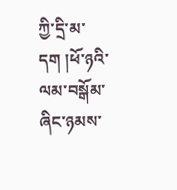ཀྱི་དྲི་མ་དག །ཕོ་ཉའི་ལམ་བསྒོམ་ཞིང་ཉམས་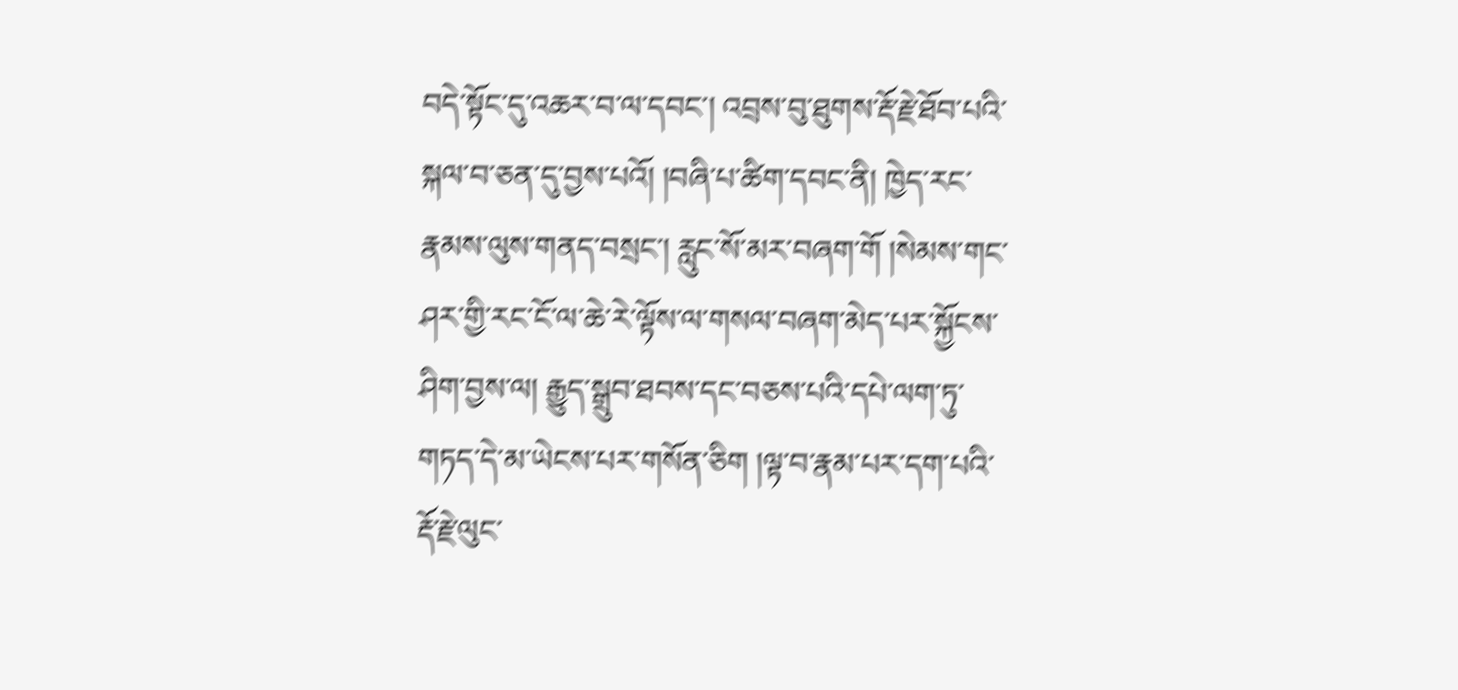བདེ་སྟོང་དུ་འཆར་བ་ལ་དབང་། འབྲས་བུ་ཐུགས་རྡོ་རྗེ་ཐོབ་པའི་སྐལ་བ་ཅན་དུ་བྱས་པའོ། །བཞི་པ་ཚིག་དབང་ནི། ཁྱེད་རང་རྣམས་ལུས་གནད་བསྲང་། རླུང་སོ་མར་བཞག་གོ །སེམས་གང་ཤར་གྱི་རང་ངོ་ལ་ཆེ་རེ་ལྟོས་ལ་གསལ་བཞག་མེད་པར་སྐྱོངས་ཤིག་བྱས་ལ། རྒྱུད་སྒྲུབ་ཐབས་དང་བཅས་པའི་དཔེ་ལག་ཏུ་གཏད་དེ་མ་ཡེངས་པར་གསོན་ཅིག །ལྟ་བ་རྣམ་པར་དག་པའི་རྡོ་རྗེ་ལུང་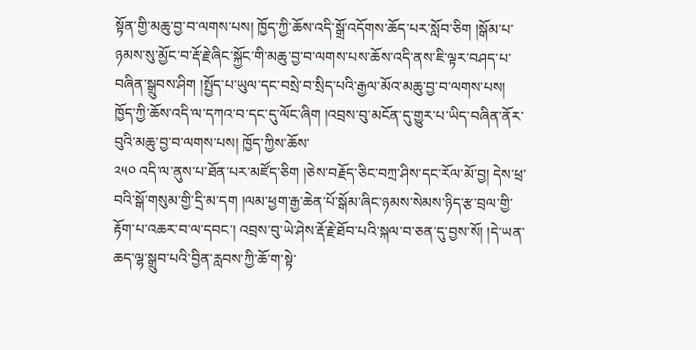སྟོན་གྱི་མཆུ་བྱ་བ་ལགས་པས། ཁྱོད་ཀྱི་ཆོས་འདི་སྒྲོ་འདོགས་ཆོད་པར་སློབ་ཅིག །སྒོམ་པ་ཉམས་སུ་མྱོང་བ་རྡོ་རྗེ་ཞིང་སྐྱོང་གི་མཆུ་བྱ་བ་ལགས་པས་ཆོས་འདི་ནས་ཇི་ལྟར་བཤད་པ་བཞིན་སྒྲུབས་ཤིག །སྤྱོད་པ་ཡུལ་དང་བསྲེ་བ་སྲིད་པའི་རྒྱལ་མོའ་མཆུ་བྱ་བ་ལགས་པས། ཁྱོད་ཀྱི་ཆོས་འདི་ལ་དཀའ་བ་དང་དུ་ལོང་ཞིག །འབྲས་བུ་མངོན་དུ་གྱུར་པ་ཡིད་བཞིན་ནོར་བུའི་མཆུ་བྱ་བ་ལགས་པས། ཁྱོད་ཀྱིས་ཆོས་
༢༥༠ འདི་ལ་ནུས་པ་ཐོན་པར་མཛོད་ཅིག །ཅེས་བརྗོད་ཅིང་བཀྲ་ཤིས་དང་རོལ་མོ་བྱ། དེས་ཕྲ་བའི་སྒོ་གསུམ་གྱི་དྲི་མ་དག །ལམ་ཕྱག་རྒྱ་ཆེན་པོ་སྒོམ་ཞིང་ཉམས་སེམས་ཉིད་རྩ་བྲལ་གྱི་རྟོག་པ་འཆར་བ་ལ་དབང་། འབྲས་བུ་ཡེ་ཤེས་རྡོ་རྗེ་ཐོབ་པའི་སྐལ་བ་ཅན་དུ་བྱས་སོ། །དེ་ཡན་ཆད་ལྷ་སྒྲུབ་པའི་བྱིན་རླབས་ཀྱི་ཆོ་ག་སྟེ་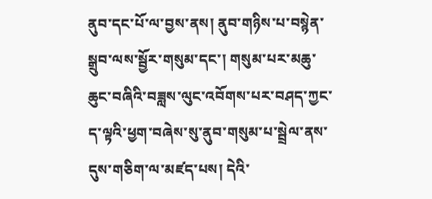ནུབ་དང་པོ་ལ་བྱས་ནས། ནུབ་གཉིས་པ་བསྙེན་སྒྲུབ་ལས་སྦྱོར་གསུམ་དང་། གསུམ་པར་མཆུ་ཆུང་བཞིའི་བཟླས་ལུང་འབོགས་པར་བཤད་ཀྱང་ད་ལྟའི་ཕྱག་བཞེས་སུ་ནུབ་གསུམ་པ་སྦྲེལ་ནས་དུས་གཅིག་ལ་མཛད་པས། དེའི་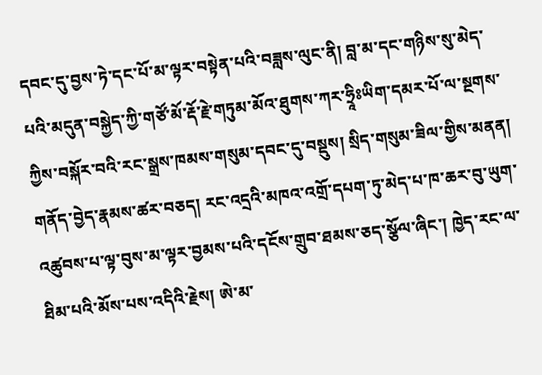དབང་དུ་བྱས་ཏེ་དང་པོ་མ་ལྟར་བསྟེན་པའི་བཟླས་ལུང་ནི། བླ་མ་དང་གཉིས་སུ་མེད་པའི་མདུན་བསྐྱེད་ཀྱི་གཙོ་མོ་རྡོ་རྗེ་གཏུམ་མོའ་ཐུགས་ཀར་ཧྲཱིཿཡིག་དམར་པོ་ལ་སྔགས་ཀྱིས་བསྐོར་བའི་རང་སྒྲས་ཁམས་གསུམ་དབང་དུ་བསྡུས། སྲིད་གསུམ་ཟིལ་གྱིས་མནན། གནོད་བྱེད་རྣམས་ཚར་བཅད། རང་འདྲའི་མཁའ་འགྲོ་དཔག་ཏུ་མེད་པ་ཁ་ཆར་བུ་ཡུག་འཚུབས་པ་ལྟ་བུས་མ་ལྟར་བྱམས་པའི་དངོས་གྲུབ་ཐམས་ཅད་སྩོལ་ཞིང་། ཁྱེད་རང་ལ་ཐིམ་པའི་མོས་པས་འདིའི་རྗེས། ཨེ་མ་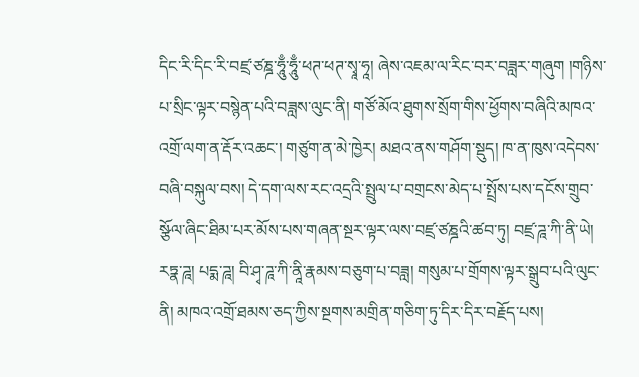དིང་རི་དིང་རི་བཛྲ་ཙཎྜ་ཧཱུྃ་ཧཱུྃ་ཕཊ་ཕཊ་སྭཱ་ཧཱ། ཞེས་འཇམ་ལ་རིང་བར་བཟླར་གཞུག །གཉིས་པ་སྲིང་ལྟར་བསྙེན་པའི་བཟླས་ལུང་ནི། གཙོ་མོའ་ཐུགས་སྲོག་གིས་ཕྱོགས་བཞིའི་མཁའ་འགྲོ་ལག་ན་རྡོར་འཆང་། གཙུག་ན་མེ་ཁྱེར། མཐའ་ནས་གཤོག་སྡུད། ཁ་ན་ཁུས་འདེབས་བཞི་བསྐུལ་བས། དེ་དག་ལས་རང་འདྲའི་སྤྲུལ་པ་བགྲངས་མེད་པ་སྤྲོས་པས་དངོས་གྲུབ་སྩོལ་ཞིང་ཐིམ་པར་མོས་པས་གཞན་སྔར་ལྟར་ལས་བཛྲ་ཙཎྜའི་ཚབ་ཏུ། བཛྲ་ཌཱ་ཀི་ནི་ཡེ། རཏྣ་ཌཱ། པདྨ་ཌཱ། བི་ཤྭ་ཌཱ་ཀི་ནཱི་རྣམས་བཅུག་པ་བཟླ། གསུམ་པ་གྲོགས་ལྟར་སྒྲུབ་པའི་ལུང་ནི། མཁའ་འགྲོ་ཐམས་ཅད་ཀྱིས་སྔགས་མགྲིན་གཅིག་ཏུ་དིར་དིར་བརྗོད་པས།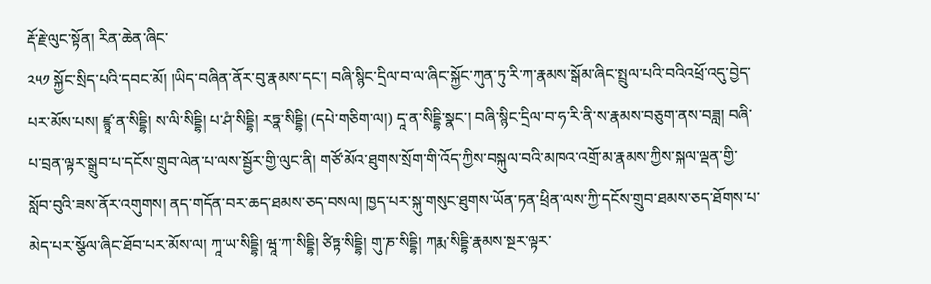རྡོ་རྗེ་ལུང་སྟོན། རིན་ཆེན་ཞིང་
༢༥༡ སྐྱོང་སྲིད་པའི་དབང་མོ། །ཡིད་བཞིན་ནོར་བུ་རྣམས་དང་། བཞི་སྙིང་དྲིལ་བ་ལ་ཞིང་སྐྱོང་ཀུན་ཏུ་རི་ཀ་རྣམས་སྒོམ་ཞིང་སྤྲུལ་པའི་བའིའཕྲོ་འདུ་བྱེད་པར་མོས་པས། ཛྙཱ་ན་སིདྡྷི། ས་ལི་སིདྡྷི། པ་ཤཾ་སིདྡྷི། རཏྣ་སིདྡྷི། (དཔེ་གཅིག་ལ།) དཱ་ན་སིདྡྷི་སྣང་། བཞི་སྙིང་དྲིལ་བ་ཧ་རི་ནི་ས་རྣམས་བཅུག་ནས་བཟླ། བཞི་པ་བྲན་ལྟར་སྒྲུབ་པ་དངོས་གྲུབ་ལེན་པ་ལས་སྦྱོར་གྱི་ལུང་ནི། གཙོ་མོའ་ཐུགས་སྲོག་གི་འོད་ཀྱིས་བསྐུལ་བའི་མཁའ་འགྲོ་མ་རྣམས་ཀྱིས་སྐལ་ལྡན་གྱི་སློབ་བུའི་ཟས་ནོར་འགུགས། ནད་གདོན་བར་ཆད་ཐམས་ཅད་བསལ། ཁྱད་པར་སྐུ་གསུང་ཐུགས་ཡོན་ཏན་ཕྲིན་ལས་ཀྱི་དངོས་གྲུབ་ཐམས་ཅད་ཐོགས་པ་མེད་པར་སྩོལ་ཞིང་ཐོབ་པར་མོས་ལ། ཀཱ་ཡ་སིདྡྷི། ཝཱ་ཀ་སིདྡྷི། ཙིཏྟ་སིདྡྷི། གུ་ཎ་སིདྡྷི། ཀརྨ་སིདྡྷི་རྣམས་སྔར་ལྟར་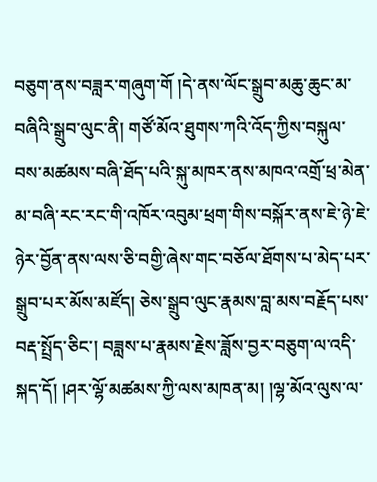བཅུག་ནས་བཟླར་གཞུག་གོ །དེ་ནས་ལོང་སྒྲུབ་མཆུ་ཆུང་མ་བཞིའི་སྒྲུབ་ལུང་ནི། གཙོ་མོའ་ཐུགས་ཀའི་འོད་ཀྱིས་བསྐུལ་བས་མཚམས་བཞི་ཐོད་པའི་སྐུ་མཁར་ནས་མཁའ་འགྲོ་ཕྲ་མེན་མ་བཞི་རང་རང་གི་འཁོར་འབུམ་ཕྲག་གིས་བསྐོར་ནས་ཇེ་ཉེ་ཇེ་ཉེར་བྱོན་ནས་ལས་ཅི་བགྱི་ཞེས་གང་བཅོལ་ཐོགས་པ་མེད་པར་སྒྲུབ་པར་མོས་མཛོད། ཅེས་སྒྲུབ་ལུང་རྣམས་བླ་མས་བརྗོད་པས་བརྡ་སྤྲོད་ཅིང་། བཟླས་པ་རྣམས་རྗེས་ཟློས་བྱར་བཅུག་ལ་འདི་སྐད་དོ། །ཤར་ལྷོ་མཚམས་ཀྱི་ལས་མཁན་མ། །ལྷ་མོའ་ལུས་ལ་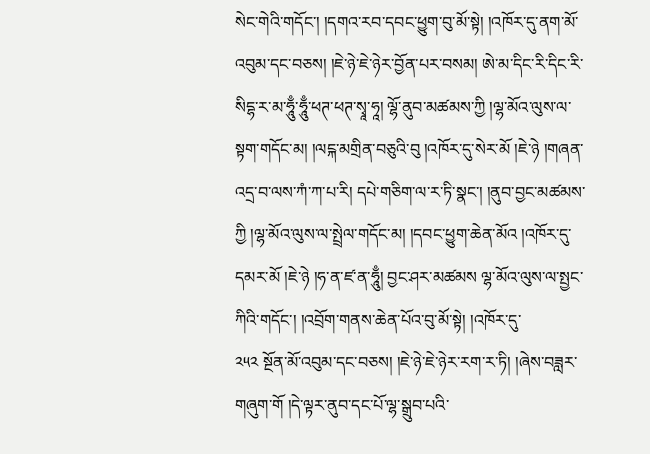སེང་གེའི་གདོང་། །དགའ་རབ་དབང་ཕྱུག་བུ་མོ་སྟེ། །འཁོར་དུ་ནག་མོ་འབུམ་དང་བཅས། །ཇེ་ཉེ་ཇེ་ཉེར་བྱོན་པར་བསམ། ཨེ་མ་དིང་རི་དིང་རི་སིདྷ་ར་མ་ཧཱུྃ་ཧཱུྃ་ཕཊ་ཕཊ་སྭཱ་ཧཱ། ལྷོ་ནུབ་མཚམས་ཀྱི །ལྷ་མོའ་ལུས་ལ་སྟག་གདོང་མ། །ལངྐ་མགྲིན་བཅུའི་བུ །འཁོར་དུ་སེར་མོ །ཇེ་ཉེ །གཞན་འདྲ་བ་ལས་ཀཾ་ཀ་པ་རི། དཔེ་གཅིག་ལ་ར་ཏི་སྣང་། །ནུབ་བྱང་མཚམས་ཀྱི །ལྷ་མོའ་ལུས་ལ་སྤྲེལ་གདོང་མ། །དབང་ཕྱུག་ཆེན་མོའ །འཁོར་དུ་དམར་མོ །ཇེ་ཉེ །ཧ་ན་ཛ་ན་ཧཱུྃ། བྱང་ཤར་མཚམས ལྷ་མོའ་ལུས་ལ་སྤྱང་ཀིའི་གདོང་། །འབྲོག་གནས་ཆེན་པོའ་བུ་མོ་སྟེ། །འཁོར་དུ་
༢༥༢ སྔོན་མོ་འབུམ་དང་བཅས། །ཇེ་ཉེ་ཇེ་ཉེར་རག་ར་ཏི། །ཞེས་བཟླར་གཞུག་གོ །དེ་ལྟར་ནུབ་དང་པོ་ལྷ་སྒྲུབ་པའི་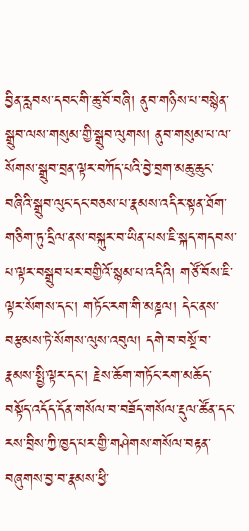བྱིན་རླབས་དབང་གི་ཆུ་བོ་བཞི། ནུབ་གཉིས་པ་བསྙེན་སྒྲུབ་ལས་གསུམ་གྱི་སྒྲུབ་ལུགས། ནུབ་གསུམ་པ་ལ་སོགས་སྒྲུབ་བྲན་ལྟར་བཀོད་པའི་བྱེ་བྲག་མཆུ་ཆུང་བཞིའི་སྒྲུབ་ལུང་དང་བཅས་པ་རྣམས་འདིར་སྟན་ཐོག་གཅིག་ཏུ་དྲིལ་ནས་བསྐུར་བ་ཡིན་པས་ཇི་སྐད་གདབས་པ་ལྟར་བསྒྲུབ་པར་བགྱིའོ་སྙམ་པ་འདིའི། གཙོ་བོས་ཇི་ལྟར་སོགས་དང་། གཏོང་རག་གི་མཎྜལ། དེང་ནས་བརྩམས་ཏེ་སོགས་ལུས་འབུལ། དགེ་བ་བསྔོ་བ་རྣམས་སྤྱི་ལྟར་དང་། རྗེས་ཆོག་གཏོང་རག་མཆོད་བསྟོད་འདོད་དོན་གསོལ་བ་བཟོད་གསོལ་རྡུལ་ཚོན་དང་རས་བྲིས་ཀྱི་ཁྱད་པར་གྱི་གཤེགས་གསོལ་བརྟན་བཞུགས་བྱ་བ་རྣམས་ཕྱི་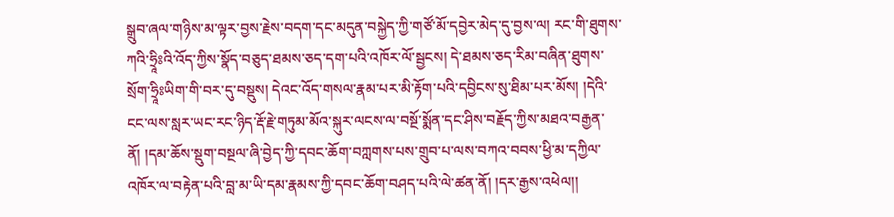སྒྲུབ་ཞལ་གཉིས་མ་ལྟར་བྱས་རྗེས་བདག་དང་མདུན་བསྐྱེད་ཀྱི་གཙོ་མོ་དབྱེར་མེད་དུ་བྱས་ལ། རང་གི་ཐུགས་ཀའི་ཧྲཱིཿའི་འོད་ཀྱིས་སྣོད་བཅུད་ཐམས་ཅད་དག་པའི་འཁོར་ལོ་སྦྱངས། དེ་ཐམས་ཅད་རིམ་བཞིན་ཐུགས་སྲོག་ཧྲཱིཿཡིག་གི་བར་དུ་བསྡུས། དེའང་འོད་གསལ་རྣམ་པར་མི་རྟོག་པའི་དབྱིངས་སུ་ཐིམ་པར་མོས། །དེའི་ངང་ལས་སླར་ཡང་རང་ཉིད་རྡོ་རྗེ་གཏུམ་མོའ་སྐུར་ལངས་ལ་བསྔོ་སྨོན་དང་ཤིས་བརྗོད་ཀྱིས་མཐའ་བརྒྱན་ནོ། །དམ་ཆོས་སྡུག་བསྔལ་ཞི་བྱེད་ཀྱི་དབང་ཆོག་བཀླགས་པས་གྲུབ་པ་ལས་བཀའ་བབས་ཕྱི་མ་དཀྱིལ་འཁོར་ལ་བརྟེན་པའི་བླ་མ་ཡི་དམ་རྣམས་ཀྱི་དབང་ཆོག་བཤད་པའི་ལེ་ཚན་ནོ། །དར་རྒྱས་འཕེལ།།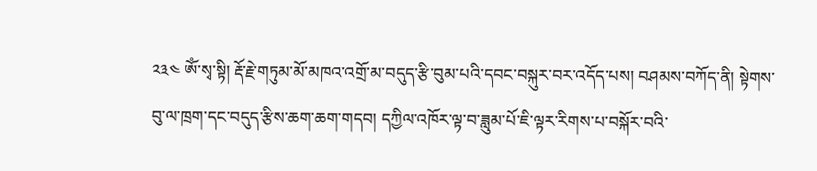༢༣༤ ༀ་སྭ་སྟི། རྡོ་རྗེ་གཏུམ་མོ་མཁའ་འགྲོ་མ་བདུད་རྩི་བུམ་པའི་དབང་བསྐུར་བར་འདོད་པས། བཤམས་བཀོད་ནི། སྟེགས་བུ་ལ་ཁྲག་དང་བདུད་རྩིས་ཆག་ཆག་གདབ། དཀྱིལ་འཁོར་ལྟ་བ་ཟླུམ་པོ་ཇི་ལྟར་རིགས་པ་བསྐོར་བའི་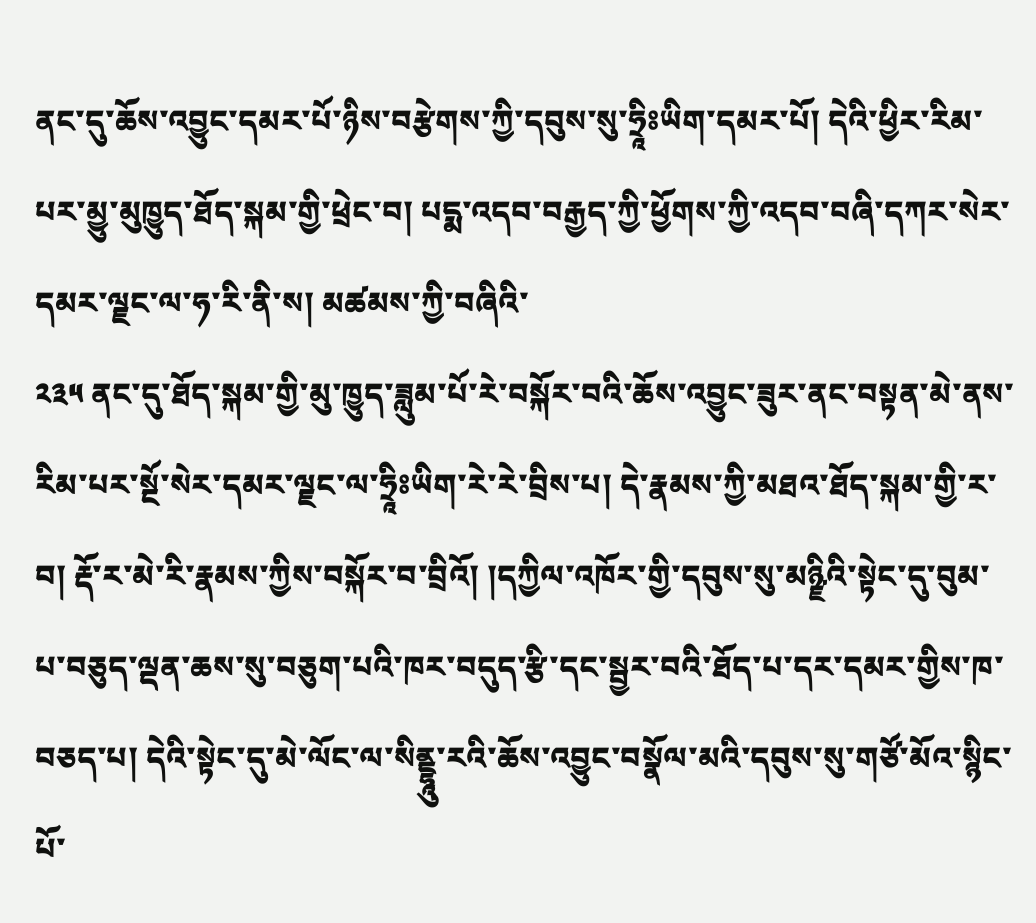ནང་དུ་ཆོས་འབྱུང་དམར་པོ་ཉིས་བརྩེགས་ཀྱི་དབུས་སུ་ཧྲཱིཿཡིག་དམར་པོ། དེའི་ཕྱིར་རིམ་པར་མྱུ་མུཁྱུད་ཐོད་སྐམ་གྱི་ཕྲེང་བ། པདྨ་འདབ་བརྒྱད་ཀྱི་ཕྱོགས་ཀྱི་འདབ་བཞི་དཀར་སེར་དམར་ལྗང་ལ་ཧ་རི་ནི་ས། མཚམས་ཀྱི་བཞིའི་
༢༣༥ ནང་དུ་ཐོད་སྐམ་གྱི་མུ་ཁྱུད་ཟླུམ་པོ་རེ་བསྐོར་བའི་ཆོས་འབྱུང་ཟུར་ནང་བསྟན་མེ་ནས་རིམ་པར་སྔོ་སེར་དམར་ལྗང་ལ་ཧྲཱིཿཡིག་རེ་རེ་བྲིས་པ། དེ་རྣམས་ཀྱི་མཐའ་ཐོད་སྐམ་གྱི་ར་བ། རྡོ་ར་མེ་རི་རྣམས་ཀྱིས་བསྐོར་བ་བྲིའོ། །དཀྱིལ་འཁོར་གྱི་དབུས་སུ་མཉྫིའི་སྟེང་དུ་བུམ་པ་བཅུད་ལྡན་ཆས་སུ་བཅུག་པའི་ཁར་བདུད་རྩི་དང་སྦྱར་བའི་ཐོད་པ་དར་དམར་གྱིས་ཁ་བཅད་པ། དེའི་སྟེང་དུ་མེ་ལོང་ལ་སིནྡྷཱུ་རའི་ཆོས་འབྱུང་བསྣོལ་མའི་དབུས་སུ་གཙོ་མོའ་སྙིང་པོ་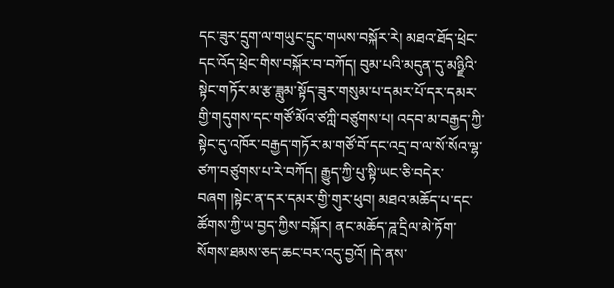དང་ཟུར་དྲུག་ལ་གཡུང་དྲུང་གཡས་བསྐོར་རེ། མཐའ་ཐོད་ཕྲེང་དང་འོད་ཕྲེང་གིས་བསྐོར་བ་བཀོད། བུམ་པའི་མདུན་དུ་མཉྫིའི་སྟེང་གཏོར་མ་རྩ་ཟླུམ་སྟོད་ཟུར་གསུམ་པ་དམར་པོ་དར་དམར་གྱི་གདུགས་དང་གཙོ་མོའ་ཙཀླི་བཙུགས་པ། འདབ་མ་བརྒྱད་ཀྱི་སྟེང་དུ་འཁོར་བརྒྱད་གཏོར་མ་གཙོ་བོ་དང་འདྲ་བ་ལ་སོ་སོའ་ལྷ་ཙཀ་བཙུགས་པ་རེ་བཀོད། རྒྱུད་ཀྱི་པུ་སྟི་ཡང་ཅི་བདེར་བཞག །སྟེང་ན་དར་དམར་གྱི་གུར་ཕུབ། མཐའ་མཆོད་པ་དང་ཚོགས་ཀྱི་ཡ་བྱད་ཀྱིས་བསྐོར། ནང་མཆོད་ཌཱ་དྲིལ་མེ་ཏོག་སོགས་ཐམས་ཅད་ཆང་བར་འདུ་བྱའོ། །དེ་ནས་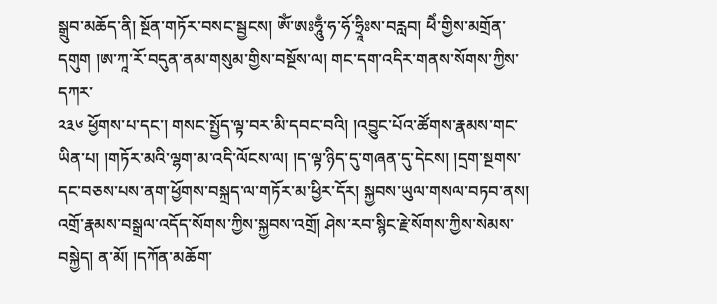སྒྲུབ་མཆོད་ནི། སྔོན་གཏོར་བསང་སྦྱངས། ༀ་ཨཿཧཱུྃ་ཧ་ཧོ་ཧྲཱིཿས་བརླབ། ཕཻཾ་གྱིས་མགྲོན་དགུག །ཨ་ཀཱ་རོ་བདུན་ནམ་གསུམ་གྱིས་བསྔོས་ལ། གང་དག་འདིར་གནས་སོགས་ཀྱིས་དཀར་
༢༣༦ ཕྱོགས་པ་དང་། གསང་སྤྱོད་ལྟ་བར་མི་དབང་བའི། །འབྱུང་པོའ་ཚོགས་རྣམས་གང་ཡིན་པ། །གཏོར་མའི་ལྷག་མ་འདི་ལོངས་ལ། །ད་ལྟ་ཉིད་དུ་གཞན་དུ་དེངས། །དྲག་སྔགས་དང་བཅས་པས་ནག་ཕྱོགས་བསྐྲད་ལ་གཏོར་མ་ཕྱིར་དོར། སྐྱབས་ཡུལ་གསལ་བཏབ་ནས། འགྲོ་རྣམས་བསྒྲལ་འདོད་སོགས་ཀྱིས་སྐྱབས་འགྲོ། ཤེས་རབ་སྙིང་རྗེ་སོགས་ཀྱིས་སེམས་བསྐྱེད། ན་མོ། །དཀོན་མཆོག་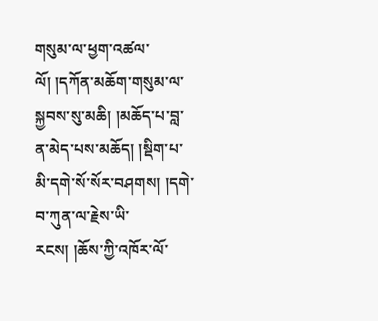གསུམ་ལ་ཕྱག་འཚལ་ལོ། །དཀོན་མཆོག་གསུམ་ལ་སྐྱབས་སུ་མཆི། །མཆོད་པ་བླ་ན་མེད་པས་མཆོད། །སྡིག་པ་མི་དགེ་སོ་སོར་བཤགས། །དགེ་བ་ཀུན་ལ་རྗེས་ཡི་རངས། །ཆོས་ཀྱི་འཁོར་ལོ་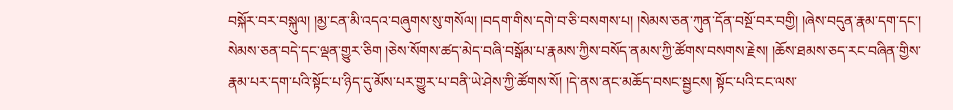བསྐོར་བར་བསྐུལ། །མྱ་ངན་མི་འདའ་བཞུགས་སུ་གསོལ། །བདག་གིས་དགེ་བ་ཅི་བསགས་པ། །སེམས་ཅན་ཀུན་དོན་བསྔོ་བར་བགྱི། །ཞེས་བདུན་རྣམ་དག་དང་། སེམས་ཅན་བདེ་དང་ལྡན་གྱུར་ཅིག །ཅེས་སོགས་ཚད་མེད་བཞི་བསྒོམ་པ་རྣམས་ཀྱིས་བསོད་ནམས་ཀྱི་ཚོགས་བསགས་རྗེས། །ཆོས་ཐམས་ཅད་རང་བཞིན་གྱིས་རྣམ་པར་དག་པའི་སྟོང་པ་ཉིད་དུ་མོས་པར་གྱུར་པ་བནི་ཡེ་ཤེས་ཀྱི་ཚོགས་སོ། །དེ་ནས་ནང་མཆོད་བསང་སྦྱངས། སྟོང་པའི་ངང་ལས་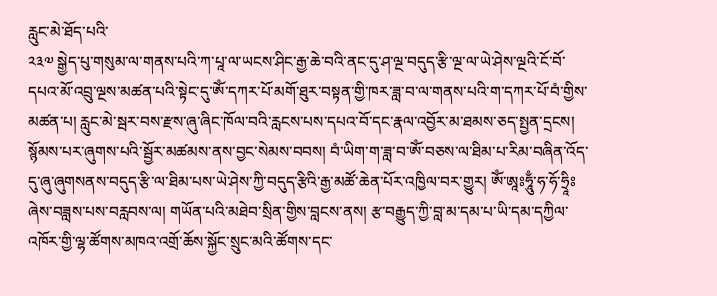རླུང་མེ་ཐོད་པའི་
༢༣༧ སྒྱེད་པུ་གསུམ་ལ་གནས་པའི་ཀ་པཱ་ལ་ཡངས་ཤིང་རྒྱ་ཆེ་བའི་ནང་དུ་ཤ་ལྔ་བདུད་རྩི་ལྔ་ལ་ཡེ་ཤེས་ལྔའི་ངོ་བོ་དཔའ་མོ་འབྲུ་ལྔས་མཚན་པའི་སྟེང་དུ་ༀ་དཀར་པོ་མགོ་ཐུར་བསྟན་གྱི་ཁར་ཟླ་བ་ལ་གནས་པའི་ག་དཀར་པོ་བཾ་གྱིས་མཚན་པ། རླུང་མེ་སྦར་བས་རྫས་ཞུ་ཞིང་ཁོལ་བའི་རླངས་པས་དཔའ་བོ་དང་རྣལ་འབྱོར་མ་ཐམས་ཅད་སྤྱན་དྲངས། སྙོམས་པར་ཞུགས་པའི་སྦྱོར་མཚམས་ནས་བྱང་སེམས་བབས། བཾ་ཡིག་ག་ཟླ་བ་ༀ་བཅས་ལ་ཐིམ་པ་རིམ་བཞིན་འོད་དུ་ཞུ་ཞུགསནས་བདུད་རྩི་ལ་ཐིམ་པས་ཡེ་ཤེས་ཀྱི་བདུད་རྩིའི་རྒྱ་མཚོ་ཆེན་པོར་འཁྱིལ་བར་གྱུར། ༀ་ཨཱཿཧཱུྃ་ཧ་ཧོ་ཧྲཱིཿཞེས་བཟླས་པས་བརླབས་ལ། གཡོན་པའི་མཐེབ་སྲིན་གྱིས་བླངས་ནས། རྩ་བརྒྱུད་ཀྱི་བླ་མ་དམ་པ་ཡི་དམ་དཀྱིལ་འཁོར་གྱི་ལྷ་ཚོགས་མཁའ་འགྲོ་ཆོས་སྐྱོང་སྲུང་མའི་ཚོགས་དང་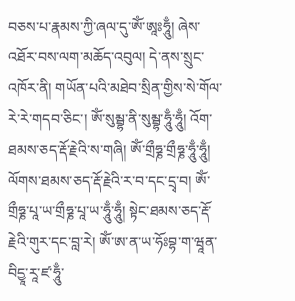བཅས་པ་རྣམས་ཀྱི་ཞལ་དུ་ༀ་ཨཱཿཧཱུྃ། ཞེས་འཐོར་བས་ལག་མཆོད་འབུལ། དེ་ནས་སྲུང་འཁོར་ནི། གཡོན་པའི་མཐེབ་སྲིན་གྱིས་སེ་གོལ་རེ་རེ་གདབ་ཅིང་། ༀ་སུམྦྷ་ནི་སུམྦྷ་ཧཱུྃ་ཧཱུྃ། འོག་ཐམས་ཅད་རྡོ་རྗེའི་ས་གཞི། ༀ་གྲྀཧྞ་གྲྀཧྞ་ཧཱུྃ་ཧཱུྃ། ལོགས་ཐམས་ཅད་རྡོ་རྗེའི་ར་བ་དང་དྲྭ་བ། ༀ་གྲྀཧྞ་པཱ་ཡ་གྲྀཧྞ་པཱ་ཡ་ཧཱུྃ་ཧཱུྃ། སྟེང་ཐམས་ཅད་རྡོ་རྗེའི་གུར་དང་བླ་རེ། ༀ་ཨ་ན་ཡ་ཧོཿབྷ་ག་ཝཱན་བིདྱཱ་རཱ་ཛ་ཧཱུྃ་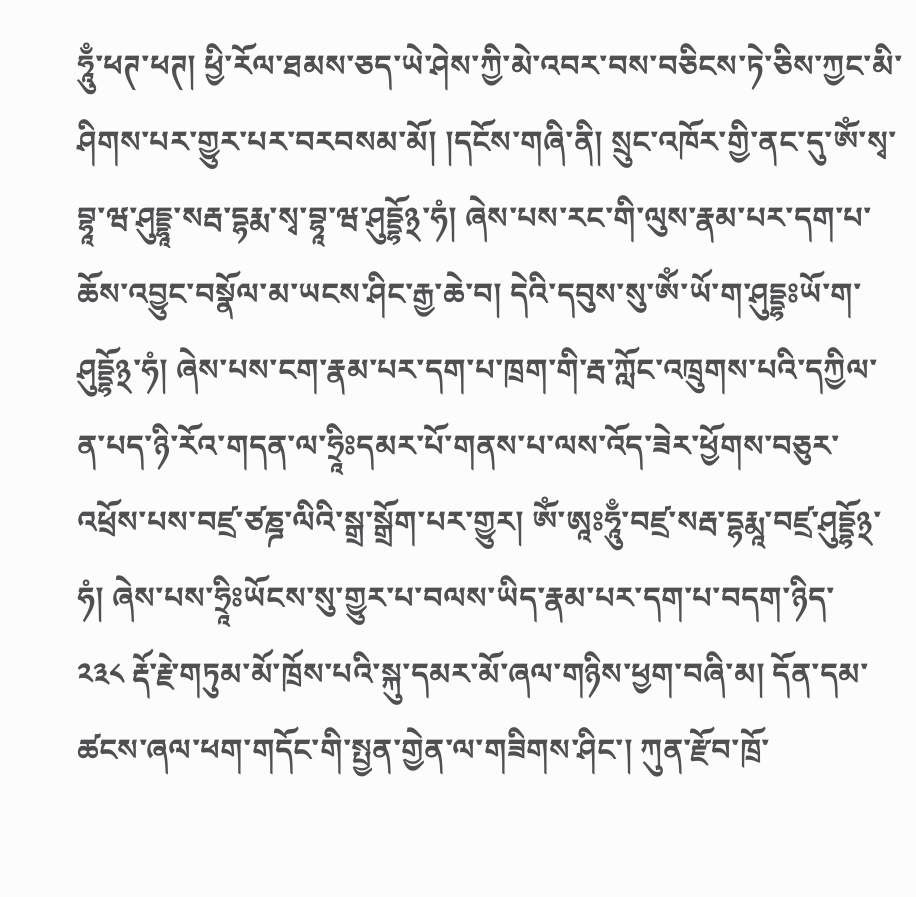ཧཱུྃ་ཕཊ་ཕཊ། ཕྱི་རོལ་ཐམས་ཅད་ཡེ་ཤེས་ཀྱི་མེ་འབར་བས་བཅིངས་ཏེ་ཅིས་ཀྱང་མི་ཤིགས་པར་གྱུར་པར་བརབསམ་མོ། །དངོས་གཞི་ནི། སྲུང་འཁོར་གྱི་ནང་དུ་ༀ་སྭ་བྷཱ་ཝ་ཤུདྡྷཱ་སརྦ་དྷརྨ་སྭ་བྷཱ་ཝ་ཤུདྡྷོ྅་ཧཾ། ཞེས་པས་རང་གི་ལུས་རྣམ་པར་དག་པ་ཆོས་འབྱུང་བསྣོལ་མ་ཡངས་ཤིང་རྒྱ་ཆེ་བ། དེའི་དབུས་སུ་ༀ་ཡོ་ག་ཤུདྡྷཿཡོ་ག་ཤུདྡྷོ྅་ཧཾ། ཞེས་པས་ངག་རྣམ་པར་དག་པ་ཁྲག་གི་རྦ་ཀློང་འཁྲུགས་པའི་དཀྱིལ་ན་པད་ཉི་རོའ་གདན་ལ་ཧྲཱིཿདམར་པོ་གནས་པ་ལས་འོད་ཟེར་ཕྱོགས་བཅུར་འཕྲོས་པས་བཛྲ་ཙཎྜ་ལིའི་སྒྲ་སྒྲོག་པར་གྱུར། ༀ་ཨཱཿཧཱུྃ་བཛྲ་སརྦ་དྷརྨཱ་བཛྲ་ཤུདྡྷོ྅་ཧཾ། ཞེས་པས་ཧྲཱིཿཡོངས་སུ་གྱུར་པ་བལས་ཡིད་རྣམ་པར་དག་པ་བདག་ཉིད་
༢༣༨ རྡོ་རྗེ་གཏུམ་མོ་ཁྲོས་པའི་སྐུ་དམར་མོ་ཞལ་གཉིས་ཕྱག་བཞི་མ། དོན་དམ་ཚངས་ཞལ་ཕག་གདོང་གི་སྤྱན་གྱེན་ལ་གཟིགས་ཤིང་། ཀུན་རྫོབ་ཁྲོ་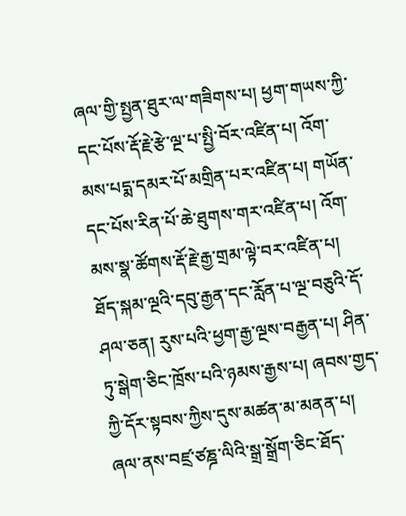ཞལ་གྱི་སྤྱན་ཐུར་ལ་གཟིགས་པ། ཕྱག་གཡས་ཀྱི་དང་པོས་རྡོ་རྗེ་རྩེ་ལྔ་པ་སྤྱི་བོར་འཛིན་པ། འོག་མས་པདྨ་དམར་པོ་མགྲིན་པར་འཛིན་པ། གཡོན་དང་པོས་རིན་པོ་ཆེ་ཐུགས་གར་འཛིན་པ། འོག་མས་སྣ་ཚོགས་རྡོ་རྗེ་རྒྱ་གྲམ་ལྟེ་བར་འཛིན་པ། ཐོད་སྐམ་ལྔའི་དབུ་རྒྱན་དང་རློན་པ་ལྔ་བཅུའི་དོ་ཤལ་ཅན། རུས་པའི་ཕྱག་རྒྱ་ལྔས་བརྒྱན་པ། ཤིན་ཏུ་སྒེག་ཅིང་ཁྲོས་པའི་ཉམས་རྒྱས་པ། ཞབས་གྱད་ཀྱི་དོར་སྟབས་ཀྱིས་དུས་མཚན་མ་མནན་པ། ཞལ་ནས་བཛྲ་ཙཎྜ་ལིའི་སྒྲ་སྒྲོག་ཅིང་ཐོད་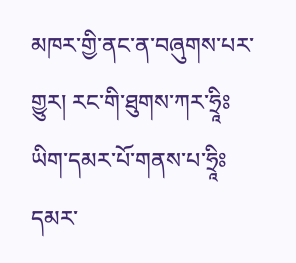མཁར་གྱི་ནང་ན་བཞུགས་པར་གྱུར། རང་གི་ཐུགས་ཀར་ཧྲཱིཿཡིག་དམར་པོ་གནས་པ་ཧྲཱིཿདམར་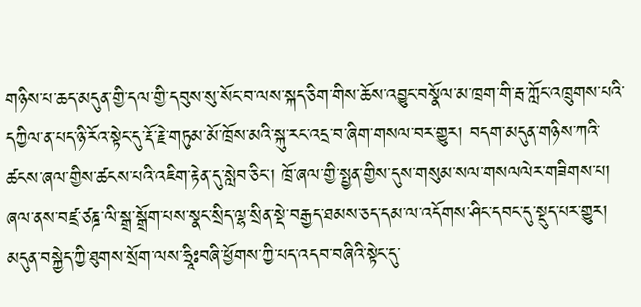གཉིས་པ་ཆད་མདུན་གྱི་དལ་གྱི་དབུས་སུ་སོང་བ་ལས་སྐད་ཅིག་གིས་ཆོས་འབྱུང་བསྣོལ་མ་ཁྲག་གི་རྦ་ཀློང་འཁྲུགས་པའི་དཀྱིལ་ན་པད་ཉི་རོའ་སྟེང་དུ་རྡོ་རྗེ་གཏུམ་མོ་ཁྲོས་མའི་སྐུ་རང་འདྲ་བ་ཞིག་གསལ་བར་གྱུར། བདག་མདུན་གཉིས་ཀའི་ཚངས་ཞལ་གྱིས་ཚངས་པའི་འཇིག་རྟེན་དུ་སླེབ་ཅིང་། ཁྲོ་ཞལ་གྱི་སྤྱན་གྱིས་དུས་གསུམ་སལ་གསལལེར་གཟིགས་པ། ཞལ་ནས་བཛྲ་ཙཎྜ་ལི་སྒྲ་སྒྲོག་པས་སྣང་སྲིད་ལྷ་སྲིན་སྡེ་བརྒྱད་ཐམས་ཅད་དམ་ལ་འདོགས་ཤིང་དབང་དུ་སྡུད་པར་གྱུར། མདུན་བསྐྱེད་ཀྱི་ཐུགས་སྲོག་ལས་ཧྲཱིཿབཞི་ཕྱོགས་ཀྱི་པད་འདབ་བཞིའི་སྟེང་དུ་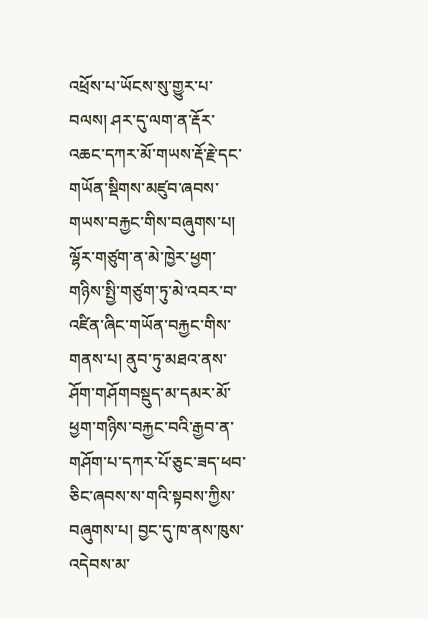འཕྲོས་པ་ཡོངས་སུ་གྱུར་པ་བལས། ཤར་དུ་ལག་ན་རྡོར་འཆང་དཀར་མོ་གཡས་རྡོ་རྗེ་དང་གཡོན་སྡིགས་མཛུབ་ཞབས་གཡས་བརྐྱང་གིས་བཞུགས་པ། ལྷོར་གཙུག་ན་མེ་ཁྱེར་ཕྱག་གཉིས་སྤྱི་གཙུག་ཏུ་མེ་འབར་བ་འཛིན་ཞིང་གཡོན་བརྐྱང་གིས་གནས་པ། ནུབ་ཏུ་མཐའ་ནས་ཤོག་གཤོགབསྡུད་མ་དམར་མོ་ཕྱག་གཉིས་བརྐྱང་བའི་རྒྱབ་ན་གཤོག་པ་དཀར་པོ་ཅུང་ཟད་ཕབ་ཅིང་ཞབས་ས་གའི་སྟབས་ཀྱིས་བཞུགས་པ། བྱང་དུ་ཁ་ནས་ཁུས་འདེབས་མ་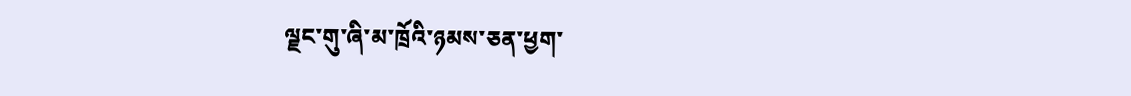ལྗང་གུ་ཞི་མ་ཁྲོའི་ཉམས་ཅན་ཕྱག་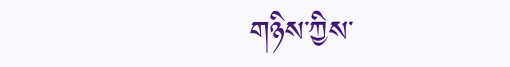གཉིས་ཀྱིས་